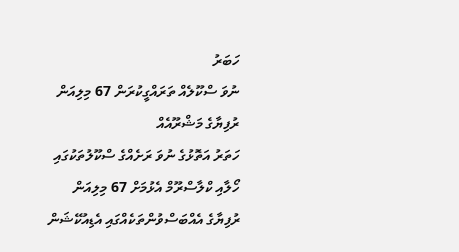ހަބަރު
ނުވަ ސްކޫލެއް ތަރައްގީކުރަން 67 މިލިއަން ރުފިޔާގެ މަޝްރޫއެއް
ހަތަރު އަތޮޅުގެ ނުވަ ރަށެއްގެ ސްކޫލުތަކުގައި ހޯލާއި ކްލާސްރޫމް އެޅުމަށް 67 މިލިއަން ރުފިޔާގެ އެއްބަސްވުންތަކެއްގައި އެޑިއުކޭޝަން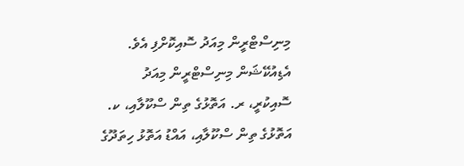މިނިސްޓްރީން މިއަދު ސޮއިކޮށްފި އެވެ.
އެޑިއުކޭޝަން މިނިސްޓްރީން މިއަދު ސޮއިކުރީ، ރ. އަތޮޅުގެ ތިން ސްކޫލާއި، ކ. އަތޮޅުގެ ތިން ސްކޫލާއި، އައްޑު އަތޮޅު ހިތަދޫގެ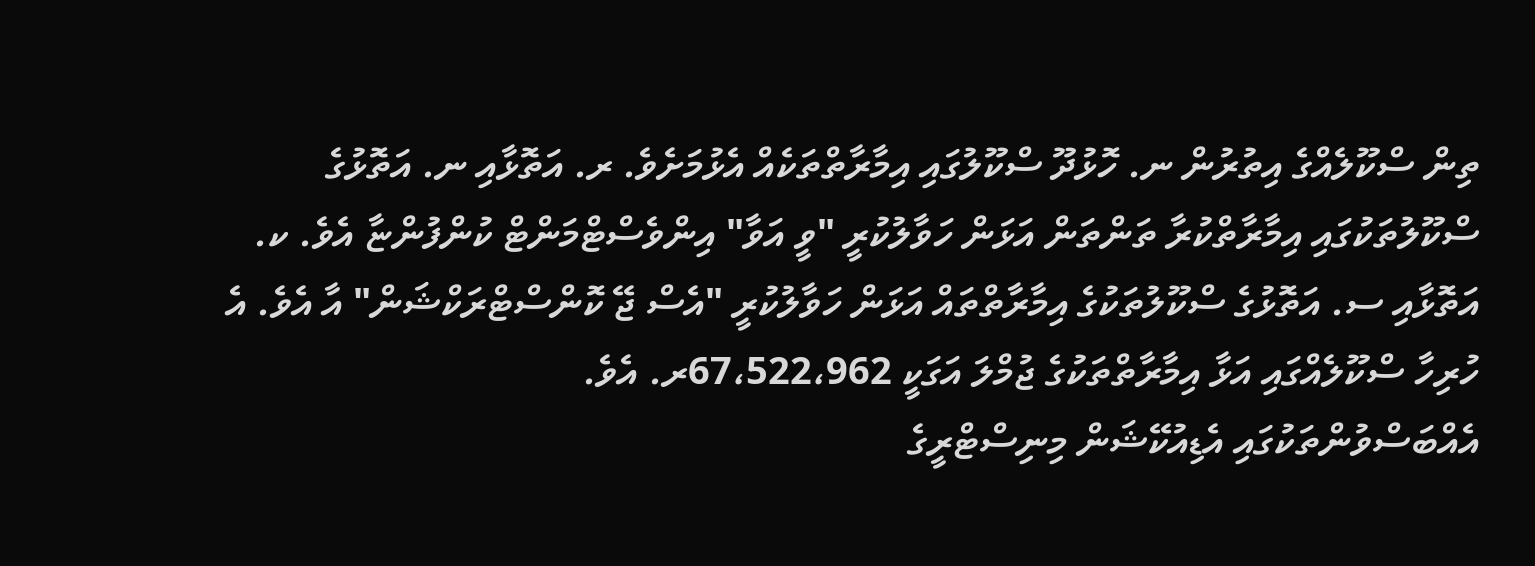ތިން ސްކޫލެއްގެ އިތުރުން ނ. ހޮޅުދޫ ސްކޫލުގައި އިމާރާތްތަކެއް އެޅުމަށެވެ. ރ. އަތޮޅާއި ނ. އަތޮޅުގެ ސްކޫލުތަކުގައި އިމާރާތްކުރާ ތަންތަން އަޅަން ހަވާލުކުރީ "ވީ އަވާ" އިންވެސްޓްމަންޓް ކުންފުންޏާ އެވެ. ކ. އަތޮޅާއި ސ. އަތޮޅުގެ ސްކޫލުތަކުގެ އިމާރާތްތައް އަޅަން ހަވާލުކުރީ "އެސް ޖޭ ކޮންސްޓްރަކްޝަން" އާ އެވެ. އެ ހުރިހާ ސްކޫލެއްގައި އަޅާ އިމާރާތްތަކުގެ ޖުމްލަ އަގަކީ 67،522،962ރ. އެވެ.
އެއްބަސްވުންތަކުގައި އެޑިއުކޭޝަން މިނިސްޓްރީގެ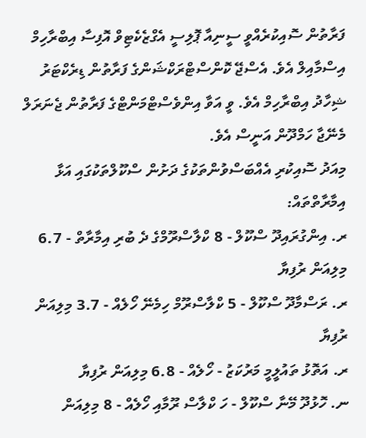ފަރާތުން ސޮއިކުރެއްވީ ސީނިއާ ޕޮލިސީ އެގްޒެކެޓިވް އޮފިސާ އިބްރާހިމް އިސްމާއިލް އެވެ. އެސްޖޭ ކޮންސްޓްރަކްޝަންގެ ފަރާތުން ޑިރެކްޓަރު ޝިހާދު އިބްރާހިމް އެވެ. ވީ އަވާ އިންވެސްޓްމަންޓްގެ ފަރާތުން ޖެނަރަލް މެނޭޖާ ހަމްދޫން އަނީސް އެވެ.
މިއަދު ސޮއިކުރި އެއްބަސްވުންތަކުގެ ދަށުން ސްކޫލްތަކުގައި އަޅާ އިމާރާތްތައް:
ރ. އިންގުރައިދޫ ސްކޫލް - 8 ކްލާސްރޫމްގެ ދެ ބުރި އިމާރާތް - 6.7 މިލިއަން ރުފިޔާ
ރ. ރަސްމާދޫ ސްކޫލް - 5 ކްލާސްރޫމް ހިމެނޭ ހޯލެއް - 3.7 މިލިއަން ރުފިޔާ
ރ. އަތޮޅު ތައުލީމީ މަރުކަޒު - ހޯލެއް - 6.8 މިލިއަން ރުފިޔާ
ނ. ހޮޅުދޫ މޭނާ ސްކޫލް - ހަ ކްލާސް ރޫމާއި ހޯލެއް - 8 މިލިއަން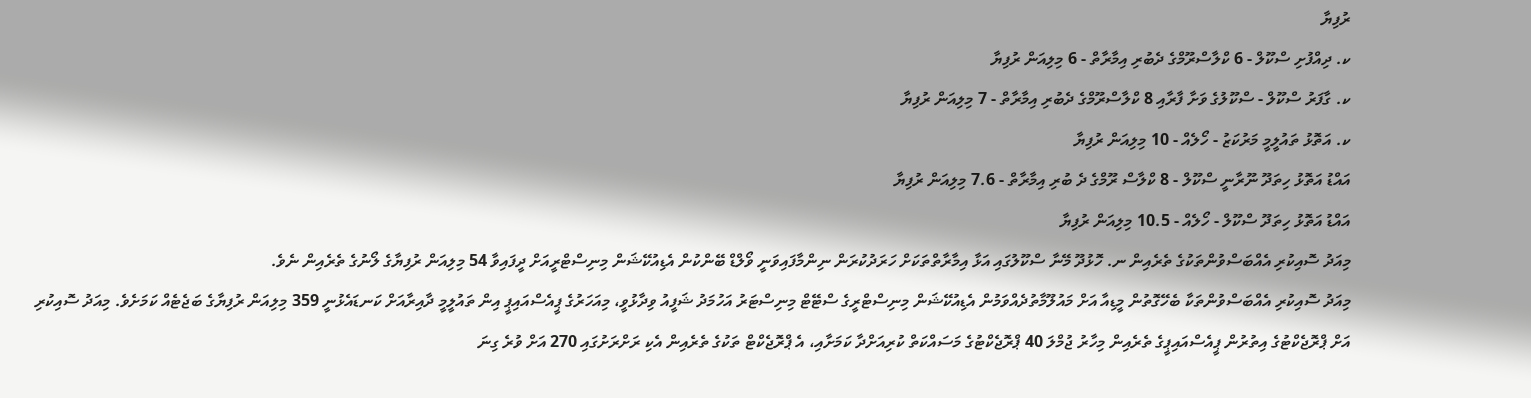ރުފިޔާ
ކ. ދިއްފުށި ސްކޫލް - 6 ކްލާސްރޫމްގެ ދެބުރި އިމާރާތް - 6 މިލިއަން ރުފިޔާ
ކ. ގާފަރު ސްކޫލް - ސްކޫލުގެ ވަށާ ފާރާއި 8 ކްލާސްރޫމްގެ ދެބުރި އިމާރާތް - 7 މިލިއަން ރުފިޔާ
ކ. އަތޮޅު ތައުލީމީ މަރުކަޒު - ހޯލެއް - 10 މިލިއަން ރުފިޔާ
އައްޑު އަތޮޅު ހިތަދޫ ނޫރާނީ ސްކޫލް - 8 ކްލާސް ރޫމްގެ ދެ ބުރި އިމާރާތް - 7.6 މިލިއަން ރުފިޔާ
އައްޑު އަތޮޅު ހިތަދޫ ސްކޫލް - ހޯލެއް - 10.5 މިލިއަން ރުފިޔާ
މިއަދު ސޮއިކުރި އެއްބަސްވުންތަކުގެ ތެރެއިން ނ. ހޮޅުދޫ މޭނާ ސްކޫލުގައި އަޅާ އިމާރާތްތަކަށް ހަރަދުކުރަން ނިންމާފައިވަނީ ވޯލްޑް ބޭންކުން އެޑިއުކޭޝަން މިނިސްޓްރީއަށް ދީފައިވާ 54 މިލިއަން ރުފިޔާގެ ލޯނުގެ ތެރެއިން ނެވެ.
މިއަދު ސޮއިކުރި އެއްބަސްވުންތަކާ ބެހޭގޮތުން މީޑިއާ އަށް މައުލޫމާތުދެއްވަމުން އެޑިއުކޭޝަން މިނިސްޓްރީގެ ސްޓޭޓް މިނިސްޓަރު އަހުމަދު ޝަފީއު ވިދާޅުވީ، މިއަހަރުގެ ޕީއެސްއައިޕީ އިން ތައުލީމީ ދާއިރާއަށް ކަނޑައެޅުނީ 359 މިލިއަން ރުފިޔާގެ ބަޖެޓެއް ކަމަށެވެ. މިއަދު ސޮއިކުރި އަށް ޕްރޮޖެކްޓުގެ އިތުރުން ޕީއެސްއައިޕީގެ ތެރެއިން މިހާރު ޖުމްލަ 40 ޕްރޮޖެކްޓުގެ މަސައްކަތް ކުރިއަށްދާ ކަމަށާއި، އެ ޕްރޮޖެކްޓް ތަކުގެ ތެރެއިން އެކި ރަށްރަށުގައި 270 އަށް ވުރެ ގިނަ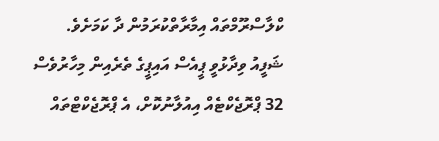ކްލާސްރޫމްތައް އިމާރާތްކުރަމުން ދާ ކަމަށެވެ.
ޝަފީއު ވިދާޅުވީ ޕީއެސް އައިޕީގެ ތެރެއިން މިހާރުވެސް 32 ޕްރޮޖެކްޓެއް އިއުލާނުކޮށް، އެ ޕްރޮޖެކްޓްތައް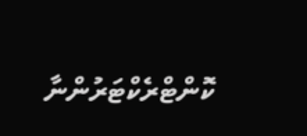ކޮންޓްރެކްޓަރުންނާ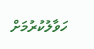ހަވާލުކުރުމަށް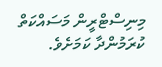މިނިސްޓްރީން މަސައްކަތް ކުރަމުންދާ ކަމަށެވެ.